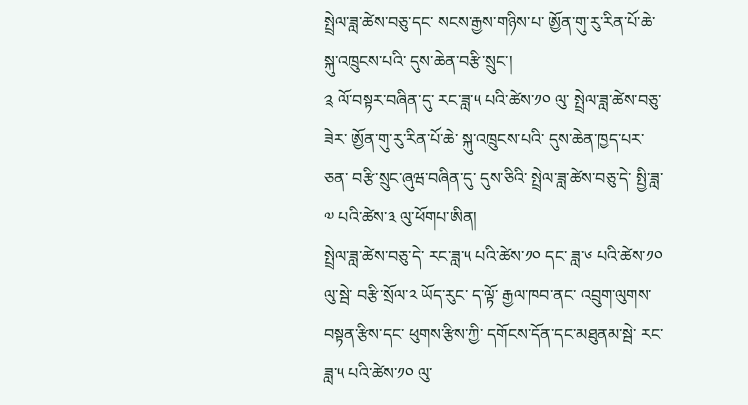སྤྲེལ་ཟླ་ཚེས་བཅུ་དང་ སངས་རྒྱས་གཉིས་པ་ ཨྱོན་གུ་རུ་རིན་པོ་ཆེ་ སྐུ་འཁྲུངས་པའི་ དུས་ཆེན་བརྩི་སྲུང་།
༉ ལོ་བསྟར་བཞིན་དུ་ རང་ཟླ་༥ པའི་ཚེས་༡༠ ལུ་ སྤྲེལ་ཟླ་ཚེས་བཅུ་ཟེར་ ཨྱོན་གུ་རུ་རིན་པོ་ཆེ་ སྐུ་འཁྲུངས་པའི་ དུས་ཆེན་ཁྱད་པར་ཅན་ བརྩི་སྲུང་ཞུཝ་བཞིན་དུ་ དུས་ཅིའི་ སྤྲེལ་ཟླ་ཚེས་བཅུ་དེ་ སྤྱི་ཟླ་༧ པའི་ཚེས་༣ ལུ་ཕོགཔ་ཨིན།
སྤྲེལ་ཟླ་ཚེས་བཅུ་དེ་ རང་ཟླ་༥ པའི་ཚེས་༡༠ དང་ ཟླ་༦ པའི་ཚེས་༡༠ ལུ་སྦེ་ བརྩི་སྲོལ་༢ ཡོད་རུང་ ད་ལྟོ་ རྒྱལ་ཁབ་ནང་ འབྲུག་ལུགས་བསྟན་རྩིས་དང་ ཕུགས་རྩིས་ཀྱི་ དགོངས་དོན་དང་མཐུནམ་སྦེ་ རང་ཟླ་༥ པའི་ཚེས་༡༠ ལུ་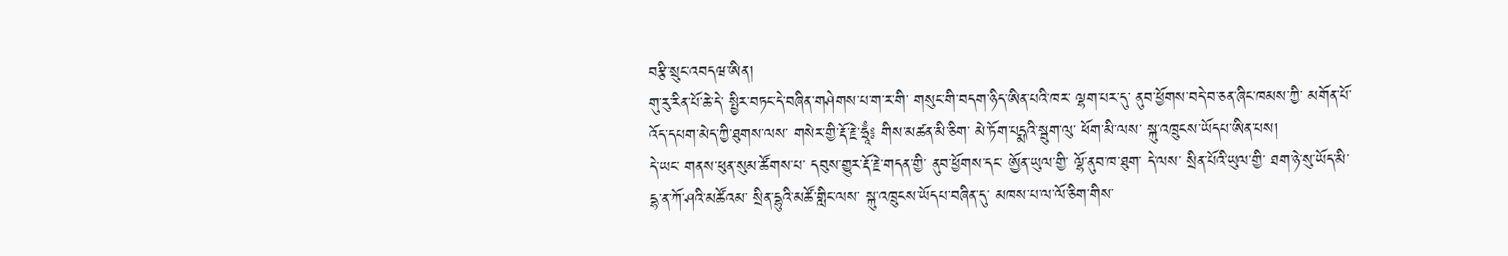བརྩི་སྲུང་འབདཝ་ཨིན།
གུ་རུ་རིན་པོ་ཆེ་དེ་ སྤྱིར་བཏང་དེ་བཞིན་གཤེགས་པ་ག་ར་གི་ གསུང་གི་བདག་ཉིད་ཨིན་པའི་ཁར་ ལྷག་པར་དུ་ ནུབ་ཕྱོགས་བདེ་བ་ཅན་ཞིང་ཁམས་ཀྱི་ མགོན་པོ་འོད་དཔག་མེད་ཀྱི་ཐུགས་ལས་ གསེར་གྱི་རྡོ་རྗེ་ཧྲཱྃ༔ གིས་མཚན་མི་ཅིག་ མེ་ཏོག་པདྨའི་སྦུག་ལུ་ ཕོག་མི་ལས་ སྐུ་འཁྲུངས་ཡོདཔ་ཨིན་པས།
དེ་ཡང་ གནས་ཕུན་སུམ་ཚོགས་པ་ དབུས་གྱུར་རྡོ་རྗེ་གདན་གྱི་ ནུབ་ཕྱོགས་དང་ ཨྱོན་ཡུལ་གྱི་ ལྷོ་ནུབ་ཁ་ཐུག་ དེ་ལས་ སྲིན་པོའི་ཡུལ་གྱི་ ཐག་ཉེ་སུ་ཡོད་མི་ དྷ་ན་ཀོ་ཤའི་མཚོའམ་ སྲིན་དྷུའི་མཚོ་གླིང་ལས་ སྐུ་འཁྲུངས་ཡོདཔ་བཞིན་དུ་ མཁས་པ་ལ་ལོ་ཅིག་གིས་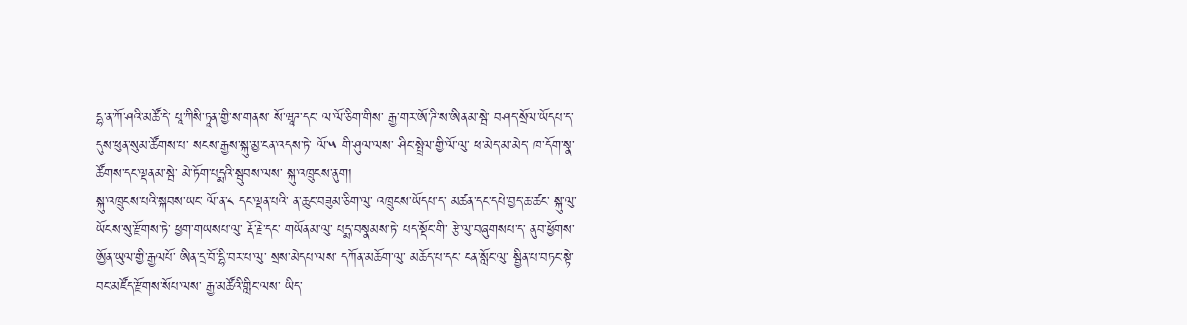དྷ་ན་ཀོ་ཤའི་མཚོ་དེ་ པཱ་ཀིསི་ཏཱན་གྱི་ས་གནས་ སོ་ཝཱཌ་དང་ ལ་ལོ་ཅིག་གིས་ རྒྱ་གར་ཨོ་ཌི་ས་ཨིནམ་སྦེ་ བཤད་སྲོལ་ཡོདཔ་ད་ དུས་ཕུན་སུམ་ཚོགས་པ་ སངས་རྒྱས་སྐུ་མྱ་ངན་འདས་ཏེ་ ལོ་༥ གི་ཤུལ་ལས་ ཤིང་སྤྲེལ་གྱི་ལོ་ལུ་ ཕ་མེད་མ་མེད་ ཁ་དོག་སྣ་ཚོགས་དང་ལྡནམ་སྦེ་ མེ་ཏོག་པདྨའི་སྦུབས་ལས་ སྐུ་འཁྲུངས་ནུག།
སྐུ་འཁྲུངས་པའི་སྐབས་ཡང་ ལོ་ན་༨ དང་ལྡན་པའི་ ན་ཆུང་བཟུམ་ཅིག་ལུ་ འཁྲུངས་ཡོདཔ་ད་ མཚན་དང་དཔེ་བྱད་ཆ་ཚང་ སྐུ་ལུ་ཡོངས་སུ་རྫོགས་ཏེ་ ཕྱག་གཡསཔ་ལུ་ རྡོ་རྗེ་དང་ གཡོནམ་ལུ་ པདྨ་བསྣམས་ཏེ་ པད་སྡོང་གི་ རྩེ་ལུ་བཞུགསཔ་ད་ ནུབ་ཕྱོགས་ཨྱོན་ཡུལ་གྱི་རྒྱལཔོ་ ཨིན་དྲ་བོ་དྷི་བར་པ་ལུ་ སྲས་མེདཔ་ལས་ དཀོན་མཆོག་ལུ་ མཆོད་པ་དང་ ངན་སློང་ལུ་ སྦྱིན་པ་བཏང་སྟེ་ བང་མཛོད་རྫོགས་སོཔ་ལས་ རྒྱ་མཚོའི་གླིང་ལས་ ཡིད་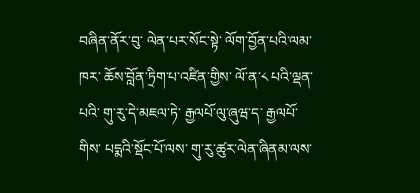བཞིན་ནོར་བུ་ ལེན་པར་སོང་སྟེ་ ལོག་བྱོན་པའི་ལམ་ཁར་ ཆོས་བློན་ཏྲིག་པ་འཛིན་གྱིས་ ལོ་ན་༨ པའི་ལྡན་པའི་ གུ་རུ་དེ་མཇལ་ཏེ་ རྒྱལཔོ་ལུ་ཞུཝ་ད་ རྒྱལཔོ་གིས་ པདྨའི་སྡོང་པོ་ལས་ གུ་རུ་ཚུར་ལེན་ཞིནམ་ལས་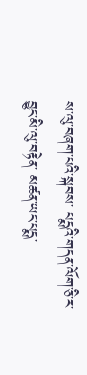ས་ལུ་བཞག་པའི་སྐབས་ པདྨའི་གདན་ལོག་ཅི་ར་ བྱུང་མི་ལུ་བརྟེན་ མཚན་ཡང་པདྨ་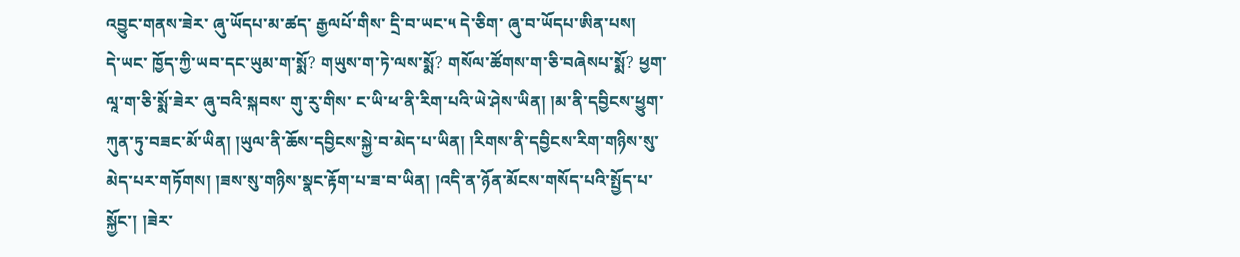འབྱུང་གནས་ཟེར་ ཞུ་ཡོདཔ་མ་ཚད་ རྒྱལཔོ་གིས་ དྲི་བ་ཡང་༥ དེ་ཅིག་ ཞུ་བ་ཡོདཔ་ཨིན་པས།
དེ་ཡང་ ཁྱོད་ཀྱི་ཡབ་དང་ཡུམ་ག་སྨོ? གཡུས་ག་ཏེ་ལས་སྨོ? གསོལ་ཚོགས་ག་ཅི་བཞེསཔ་སྨོ? ཕྱག་ལཱ་ག་ཅི་སྨོ་ཟེར་ ཞུ་བའི་སྐབས་ གུ་རུ་གིས་ ང་ཡི་ཕ་ནི་རིག་པའི་ཡེ་ཤེས་ཡིན། །མ་ནི་དབྱིངས་ཕྱུག་ཀུན་ཏུ་བཟང་མོ་ཡིན། །ཡུལ་ནི་ཆོས་དབྱིངས་སྐྱེ་བ་མེད་པ་ཡིན། །རིགས་ནི་དབྱིངས་རིག་གཉིས་སུ་མེད་པར་གཏོགས། །ཟས་སུ་གཉིས་སྣང་རྟོག་པ་ཟ་བ་ཡིན། །འདི་ན་ཉོན་མོངས་གསོད་པའི་སྤྱོད་པ་སྐྱོང་། །ཟེར་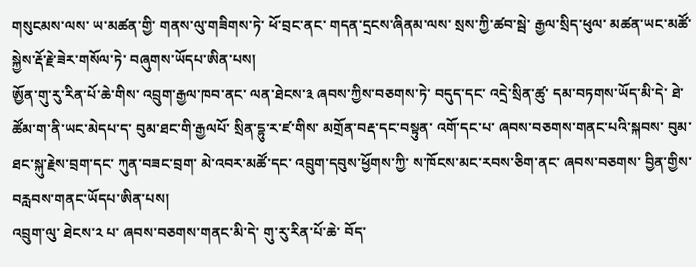གསུངམས་ལས་ ཡ་མཚན་གྱི་ གནས་ལུ་གཟིགས་ཏེ་ ཕོ་བྲང་ནང་ གདན་དྲངས་ཞིནམ་ལས་ སྲས་ཀྱི་ཚབ་སྦེ་ རྒྱལ་སྲིད་ཕུལ་ མཚན་ཡང་མཚོ་སྐྱེས་རྡོ་རྗེ་ཟེར་གསོལ་ཏེ་ བཞུགས་ཡོདཔ་ཨིན་པས།
ཨྱོན་གུ་རུ་རིན་པོ་ཆེ་གིས་ འབྲུག་རྒྱལ་ཁབ་ནང་ ལན་ཐེངས་༣ ཞབས་ཀྱིས་བཅགས་ཏེ་ བདུད་དང་ འདྲེ་སྲིན་ཚུ་ དམ་བཏགས་ཡོད་མི་དེ་ ཐེ་ཚོམ་ག་ནི་ཡང་མེདཔ་ད་ བུམ་ཐང་གི་རྒྱལཔོ་ སྲིན་དྷུ་ར་ཛ་གིས་ མགྲོན་བརྡ་དང་བསྟུན་ འགོ་དང་པ་ ཞབས་བཅགས་གནང་པའི་སྐབས་ བུམ་ཐང་སྐུ་རྗེས་བྲག་དང་ ཀུན་བཟང་བྲག་ མེ་འབར་མཚོ་དང་ འབྲུག་དབུས་ཕྱོགས་ཀྱི་ ས་ཁོངས་མང་རབས་ཅིག་ནང་ ཞབས་བཅགས་ བྱིན་གྱིས་བརླབས་གནང་ཡོདཔ་ཨིན་པས།
འབྲུག་ལུ་ ཐེངས་༢ པ་ ཞབས་བཅགས་གནང་མི་དེ་ གུ་རུ་རིན་པོ་ཆེ་ བོད་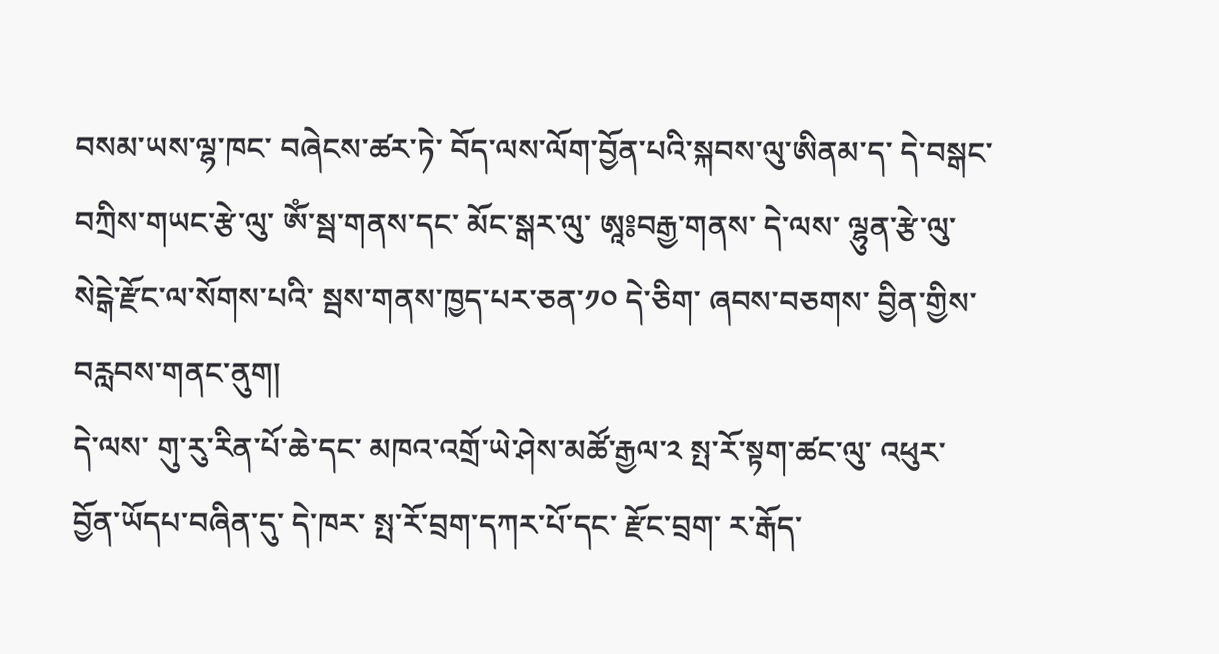བསམ་ཡས་ལྷ་ཁང་ བཞེངས་ཚར་ཏེ་ བོད་ལས་ལོག་བྱོན་པའི་སྐབས་ལུ་ཨིནམ་ད་ དེ་བསྒང་ བཀྲིས་གཡང་རྩེ་ལུ་ ཨོཾ་སྦ་གནས་དང་ མོང་སྒར་ལུ་ ཨཱ༔བརྒྱ་གནས་ དེ་ལས་ ལྷུན་རྩེ་ལུ་ སེངྒེ་རྫོང་ལ་སོགས་པའི་ སྦས་གནས་ཁྱད་པར་ཅན་༡༠ དེ་ཅིག་ ཞབས་བཅགས་ བྱིན་གྱིས་བརླབས་གནང་ནུག།
དེ་ལས་ གུ་རུ་རིན་པོ་ཆེ་དང་ མཁའ་འགྲོ་ཡེ་ཤེས་མཚོ་རྒྱལ་༢ སྤ་རོ་སྟག་ཚང་ལུ་ འཕུར་བྱོན་ཡོདཔ་བཞིན་དུ་ དེ་ཁར་ སྤ་རོ་བྲག་དཀར་པོ་དང་ རྫོང་བྲག་ ར་རྒོད་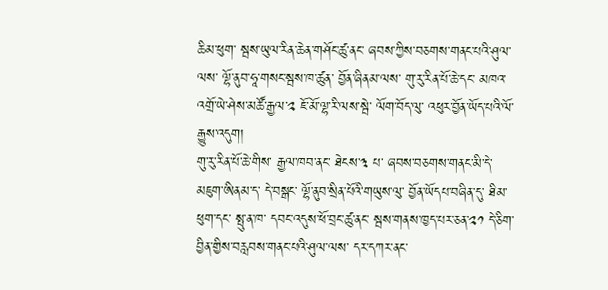ཆིམ་ཕུག་ སྦས་ཡུལ་རིན་ཆེན་གཤོང་ཚུ་ནང་ ཞབས་ཀྱིས་བཅགས་གནང་པའི་ཤུལ་ལས་ ལྷོ་ནུབ་ཧཱ་གསང་སྦས་ཁ་ཚུན་ བྱོན་ཞིནམ་ལས་ གུ་རུ་རིན་པོ་ཆེ་དང་ མཁའ་འགྲོ་ཡེ་ཤེས་མཚོ་རྒྱལ་༢ ཇོ་མོ་ལྷ་རི་ལས་སྦེ་ ལོག་བོད་ལུ་ འཕུར་བྱོན་ཡོད་པའི་ལོ་རྒྱུས་འདུག།
གུ་རུ་རིན་པོ་ཆེ་གིས་ རྒྱལ་ཁབ་ནང་ ཐེངས་༣ པ་ ཞབས་བཅགས་གནང་མི་དེ་ མཇུག་ཨིནམ་ད་ དེ་བསྒང་ ལྷོ་ནུབ་སྲིན་པོའི་གཡུས་ལུ་ བྱོན་ཡོདཔ་བཞིན་དུ་ ཐིམ་ཕུག་དང་ སྤུ་ན་ཁ་ དབང་འདུས་ཕོ་བྲང་ཚུ་ནང་ སྦས་གནས་ཁྱད་པར་ཅན་༢༡ དེ་ཅིག་ བྱིན་གྱིས་བརླབས་གནང་པའི་ཤུལ་ལས་ དར་དཀར་ནང་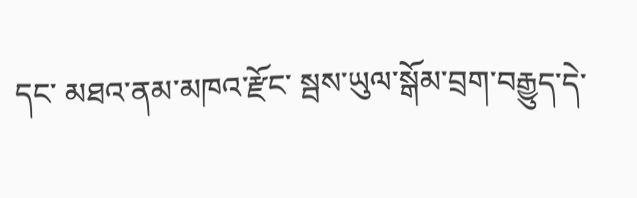དང་ མཐའ་ནམ་མཁའ་རྫོང་ སྦས་ཡུལ་སྒོམ་བྲག་བརྒྱུད་དེ་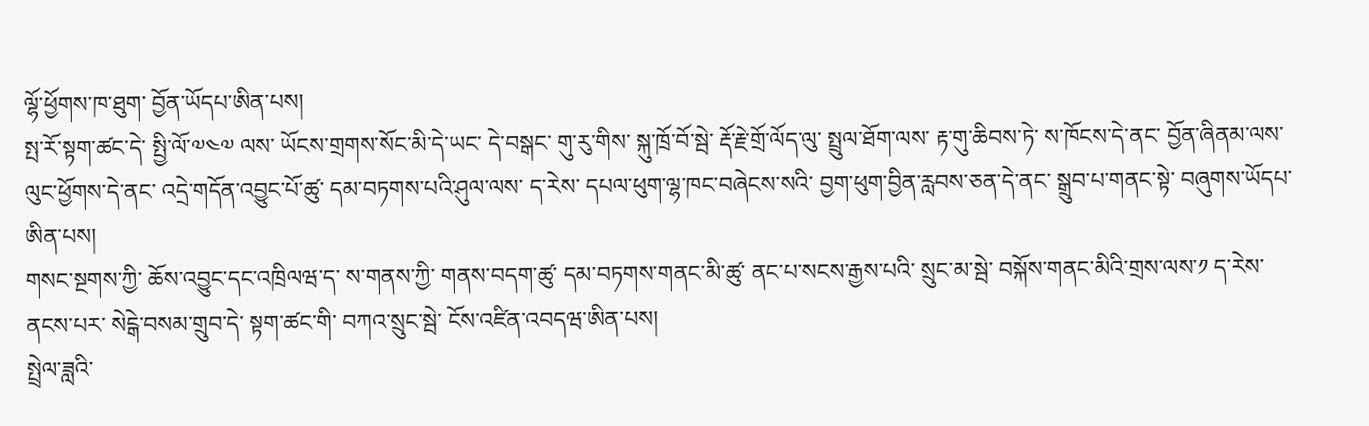ལྷོ་ཕྱོགས་ཁ་ཐུག་ བྱོན་ཡོདཔ་ཨིན་པས།
སྤ་རོ་སྟག་ཚང་དེ་ སྤྱི་ལོ་༧༤༧ ལས་ ཡོངས་གྲགས་སོང་མི་དེ་ཡང་ དེ་བསྒང་ གུ་རུ་གིས་ སྐུ་ཁྲོ་བོ་སྦེ་ རྡོ་རྗེ་གྲོ་ལོད་ལུ་ སྤྲུལ་ཐོག་ལས་ རྟ་གུ་ཆིབས་ཏེ་ ས་ཁོངས་དེ་ནང་ བྱོན་ཞིནམ་ལས་ ལུང་ཕྱོགས་དེ་ནང་ འདྲེ་གདོན་འབྱུང་པོ་ཚུ་ དམ་བཏགས་པའི་ཤུལ་ལས་ ད་རེས་ དཔལ་ཕུག་ལྷ་ཁང་བཞེངས་སའི་ བྱག་ཕུག་བྱིན་རླབས་ཅན་དེ་ནང་ སྒྲུབ་པ་གནང་སྟེ་ བཞུགས་ཡོདཔ་ཨིན་པས།
གསང་སྔགས་ཀྱི་ ཆོས་འབྱུང་དང་འཁྲིལཝ་ད་ ས་གནས་ཀྱི་ གནས་བདག་ཚུ་ དམ་བཏགས་གནང་མི་ཚུ་ ནང་པ་སངས་རྒྱས་པའི་ སྲུང་མ་སྦེ་ བསྐོས་གནང་མིའི་གྲས་ལས་༡ ད་རེས་ནངས་པར་ སེངྒེ་བསམ་གྲུབ་དེ་ སྟག་ཚང་གི་ བཀའ་སྲུང་སྦེ་ ངོས་འཛིན་འབདཝ་ཨིན་པས།
སྤྲེལ་ཟླའི་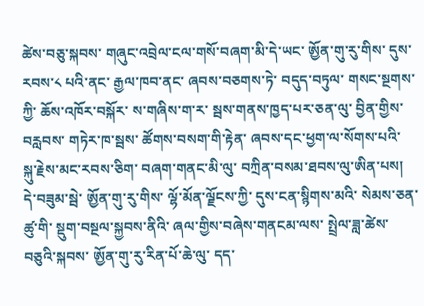ཚེས་བཅུ་སྐབས་ གཞུང་འབྲེལ་ངལ་གསོ་བཞག་མི་དེ་ཡང་ ཨྱོན་གུ་རུ་གིས་ དུས་རབས་༨ པའི་ནང་ རྒྱལ་ཁབ་ནང་ ཞབས་བཅགས་ཏེ་ བདུད་བཏུལ་ གསང་སྔགས་ཀྱི་ ཆོས་འཁོར་བསྐོར་ ས་གཞིས་ག་ར་ སྦས་གནས་ཁྱད་པར་ཅན་ལུ་ བྱིན་གྱིས་བརླབས་ གཏེར་ཁ་སྦས་ ཚོགས་བསག་གི་རྟེན་ ཞབས་དང་ཕྱག་ལ་སོགས་པའི་ སྐུ་རྗེས་མང་རབས་ཅིག་ བཞག་གནང་མི་ལུ་ བཀྲིན་བསམ་ཐབས་ལུ་ཨིན་པས།
དེ་བཟུམ་སྦེ་ ཨྱོན་གུ་རུ་གིས་ ལྷོ་མོན་ལྗོངས་ཀྱི་ དུས་ངན་སྙིགས་མའི་ སེམས་ཅན་ཚུ་གི་ སྡུག་བསྔལ་སྐྱབས་ནིའི་ ཞལ་གྱིས་བཞེས་གནངམ་ལས་ སྤྲེལ་ཟླ་ཚེས་བཅུའི་སྐབས་ ཨྱོན་གུ་རུ་རིན་པོ་ཆེ་ལུ་ དད་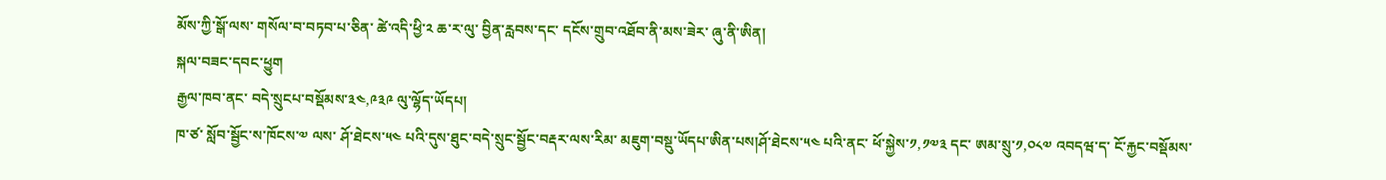མོས་ཀྱི་སྒོ་ལས་ གསོལ་བ་བཏབ་པ་ཅིན་ ཚེ་འདི་ཕྱི་༢ ཆ་ར་ལུ་ བྱིན་རླབས་དང་ དངོས་གྲུབ་འཐོབ་ནི་མས་ཟེར་ ཞུ་ནི་ཨིན།
སྐལ་བཟང་དབང་ཕྱུག
རྒྱལ་ཁབ་ནང་ བདེ་སྲུངཔ་བསྡོམས་༣༤,༩༣༩ ལུ་ལྷོད་ཡོདཔ།
ཁ་ཙ་ སློབ་སྦྱོང་ས་ཁོངས་༧ ལས་ ཤོ་ཐེངས་༥༤ པའི་དུས་ཐུང་བདེ་སྲུང་སྦྱོང་བརྡར་ལས་རིམ་ མཇུག་བསྡུ་ཡོདཔ་ཨིན་པས།ཤོ་ཐེངས་༥༤ པའི་ནང་ ཕོ་སྐྱེས་༡,༡༧༣ དང་ ཨམ་སྲུ་༡,༠༨༧ འབདཝ་ད་ ངོ་རྐྱང་བསྡོམས་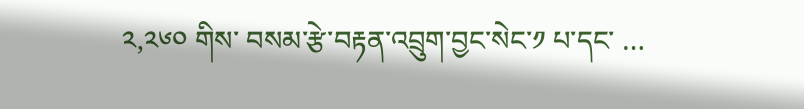༢,༢༦༠ གིས་ བསམ་རྩེ་བརྟན་འབྲུག་བྱང་སེང་༡ པ་དང་ …